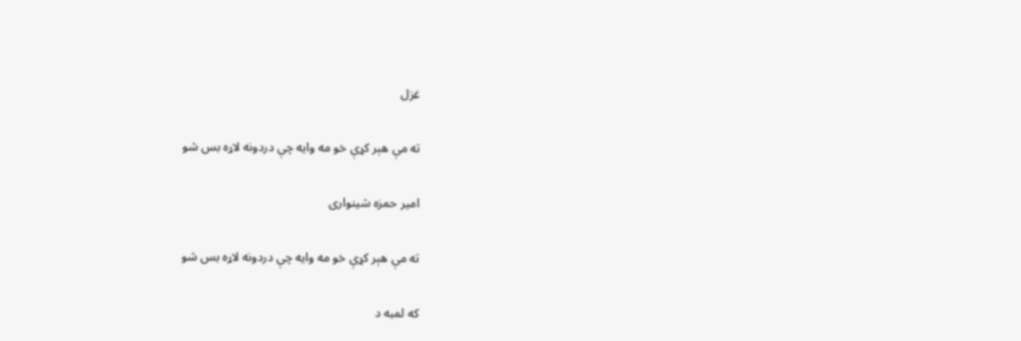غزل

ته مې هېر کړې خو مه وايه چې دردونه لاړه بس شو

امیر حمزه شینواری

ته مې هېر کړې خو مه وايه چې دردونه لاړه بس شو

که لمبه د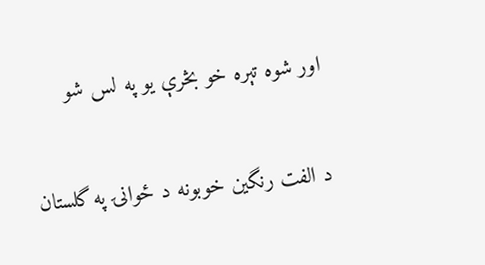اور شوه تېره خو بڅرې يو په لس شو

د الفت رنگين خوبونه د ځوانۍ په گلستان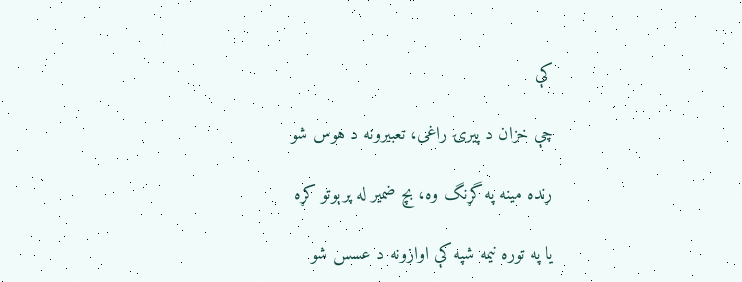کې

چې خزان د پيرۍ راغی، تعبيرونه د هوس شو

ړنده مينه په گړنگ وه، بچ ضمير له پرېوتو کړه

يا په توره نيمه شپه کې اوازونه د عسس شو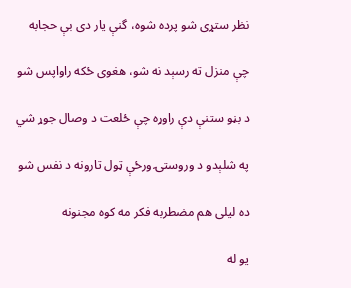نظر ستړی شو پرده شوه، گنې يار دی بې حجابه

چې منزل ته رسېد نه شو، هغوی ځکه راواپس شو

د بڼو ستنې دې راوړه چې ځلعت د وصال جوړ شي

په شلېدو د وروستۍ ورځې ټول تارونه د نفس شو

ده ليلی هم مضطربه فکر مه کوه مجنونه

يو له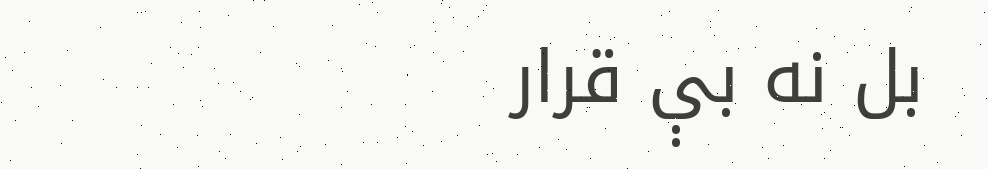بل نه بې قرار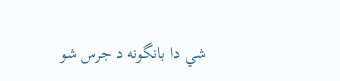شي دا بانگونه د جرس شو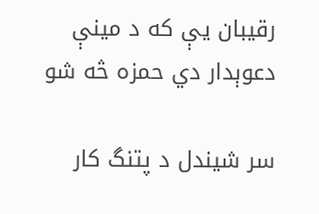رقيبان يې که د مينې دعوېدار دي حمزه څه شو

سر شيندل د پتنگ کار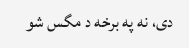دی، نه په برخه د مگس شو